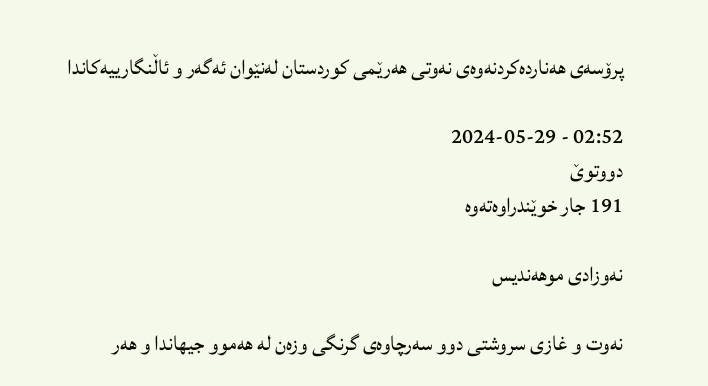پرۆسەی هەناردەكردنەوەی نەوتی هەرێمی كوردستان لەنێوان ئەگەر و ئاڵنگارییەكاندا

02:52 - 2024-05-29
دووتوێ
191 جار خوێندراوەتەوە

نەوزادی موهەندیس

نەوت و غازی سروشتی دوو سەرچاوەی گرنگی وزەن لە هەموو جیهاندا و هەر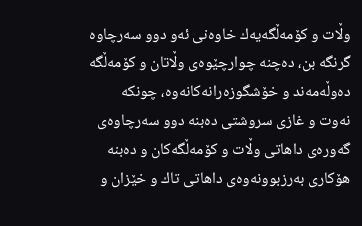وڵات و كۆمەڵگەیەك خاوەنی ئەو دوو سەرچاوە گرنگە بن، دەچنە چوارچێوەی وڵاتان و كۆمەڵگە دەوڵەمەند و خۆشگوزەرانەكانەوە، چونكە نەوت و غازی سروشتی دەبنە دوو سەرچاوەی گەورەی داهاتی وڵات و كۆمەڵگەكان و دەبنە هۆكاری بەرزبوونەوەی داهاتی تاك و خێزان و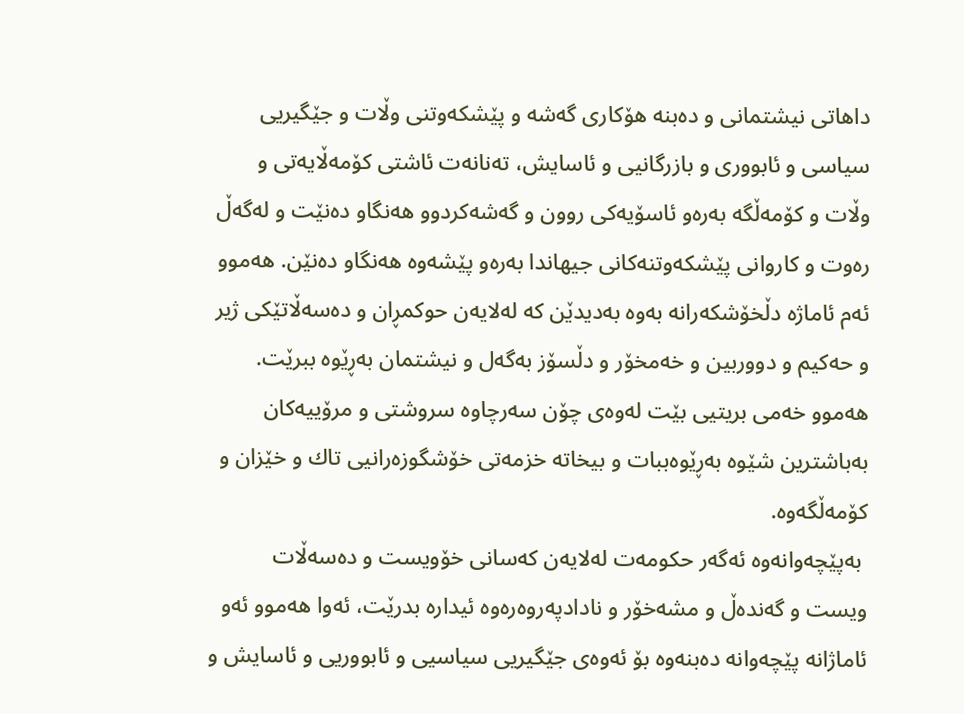داهاتی نیشتمانی و دەبنە هۆكاری گەشە و پێشكەوتنی وڵات و جێگیریی سیاسی و ئابووری و بازرگانیی و ئاسایش، تەنانەت ئاشتی كۆمەڵایەتی و وڵات و كۆمەڵگە بەرەو ئاسۆیەكی روون و گەشەكردوو هەنگاو دەنێت و لەگەڵ رەوت و كاروانی پێشكەوتنەكانی جیهاندا بەرەو پێشەوە هەنگاو دەنێن. هەموو ئەم ئاماژە دڵخۆشكەرانە بەوە بەدیدێن كە لەلایەن حوكمڕان و دەسەڵاتێكی ژیر و حەكیم و دووربین و خەمخۆر و دڵسۆز بەگەل و نیشتمان بەڕێوە ببرێت. هەموو خەمی بریتیی بێت لەوەی چۆن سەرچاوە سروشتی و مرۆییەكان بەباشترین شێوە بەڕێوەببات و بیخاتە خزمەتی خۆشگوزەرانیی تاك و خێزان و کۆمەڵگەوە.
 بەپێچەوانەوە ئەگەر حكومەت لەلایەن كەسانی خۆویست و دەسەڵات ویست و گەندەڵ و مشەخۆر و نادادپەروەرەوە ئیدارە بدرێت، ئەوا هەموو ئەو ئاماژانە پێچەوانە دەبنەوە بۆ ئەوەی جێگیریی سیاسیی و ئابووریی و ئاسایش و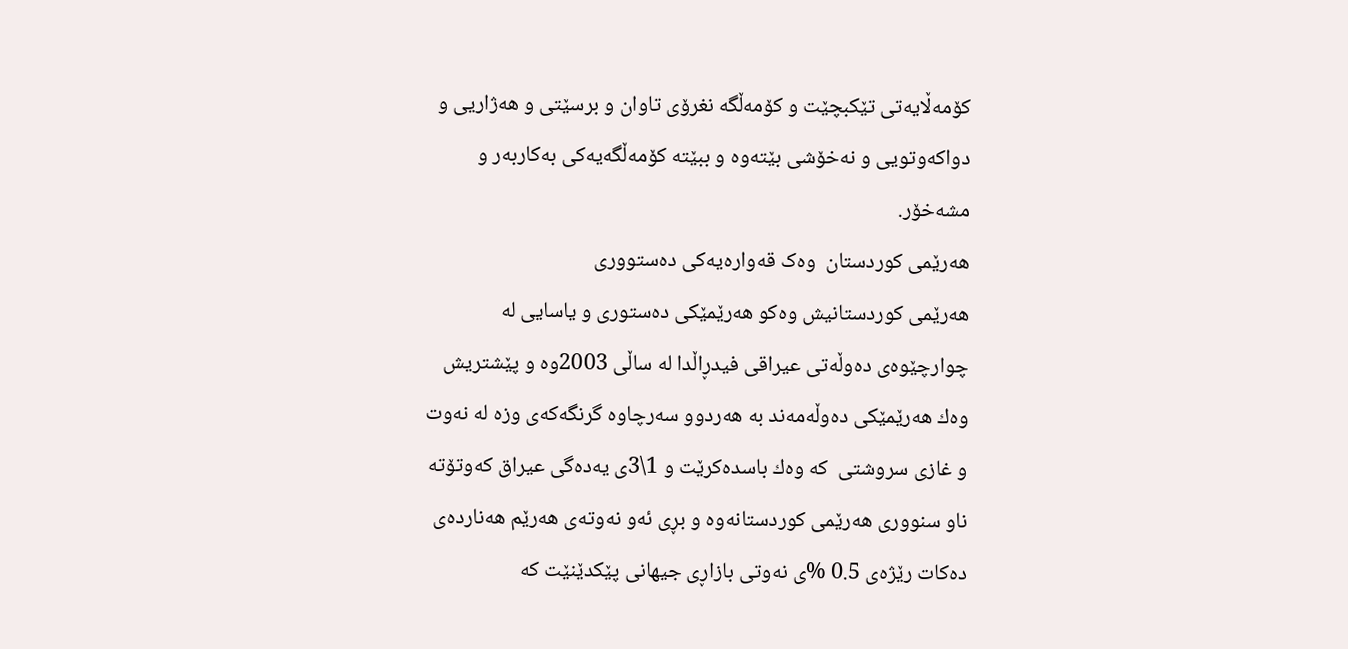كۆمەڵایەتی تێكبچێت و کۆمەڵگە نغرۆی تاوان و برسێتی و هەژاریی و دواكەوتویی و نەخۆشی بێتەوە و ببێتە کۆمەڵگەیەكی بەكاربەر و مشەخۆر.
هەرێمی کوردستان  وەک قەوارەیەکی دەستووری
هەرێمی كوردستانیش وەكو هەرێمێكی دەستوری و یاسایی لە چوارچێوەی دەوڵەتی عیراقی فیدڕاڵدا لە ساڵی 2003وە و پێشتریش وەك هەرێمێكی دەوڵەمەند بە هەردوو سەرچاوە گرنگەكەی وزە لە نەوت و غازی سروشتی  كە وەك باسدەكرێت و 1\3ی یەدەگی عیراق كەوتۆتە ناو سنووری هەرێمی كوردستانەوە و بڕی ئەو نەوتەی هەرێم هەناردەی دەكات رێژەی 0.5 %ی نەوتی بازاڕی جیهانی پێكدێنێت كە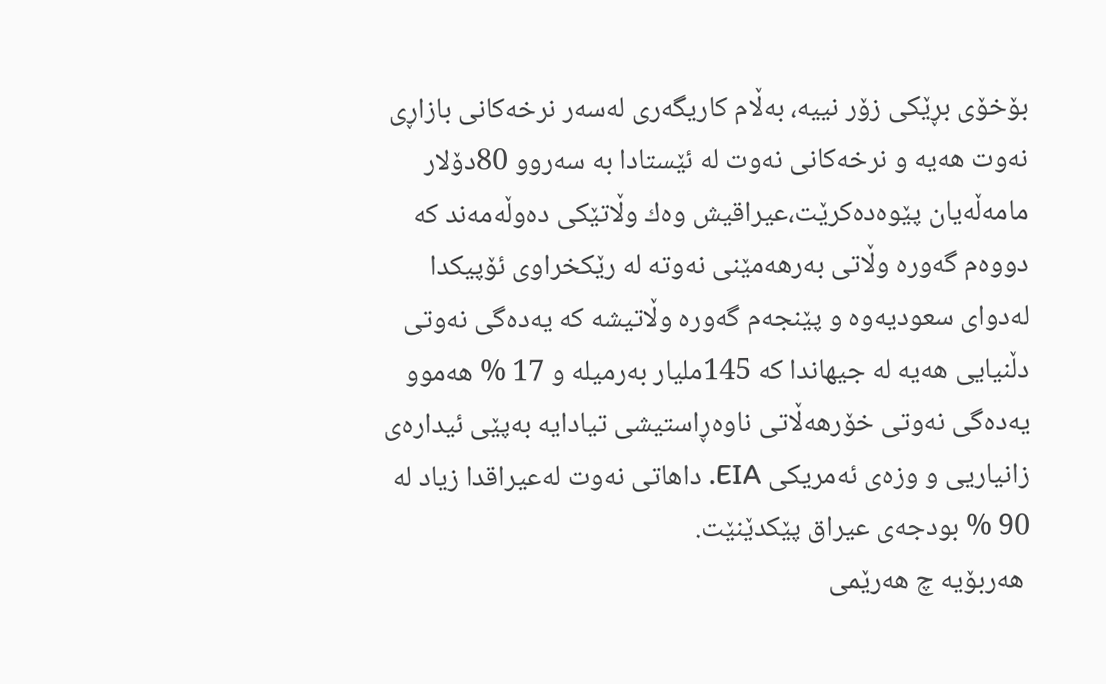بۆخۆی بڕێكی زۆر نییە، بەڵام كاریگەری لەسەر نرخەكانی بازاڕی نەوت هەیە و نرخەكانی نەوت لە ئێستادا بە سەروو 80دۆلار مامەڵەیان پێوەدەكرێت،عیراقیش وەك وڵاتێكی دەوڵەمەند كە دووەم گەورە وڵاتی بەرهەمێنی نەوتە لە رێكخراوی ئۆپیكدا لەدوای سعودیەوە و پێنجەم گەورە وڵاتیشە كە یەدەگی نەوتی دڵنیایی هەیە لە جیهاندا كە 145ملیار بەرمیلە و 17 % هەموو یەدەگی نەوتی خۆرهەڵاتی ناوەڕاستیشی تیادایە بەپێی ئیدارەی زانیاریی و وزەی ئەمریكی EIA. داهاتی نەوت لەعیراقدا زیاد لە 90 % بودجەی عیراق پێكدێنێت.
 هەربۆیە چ هەرێمی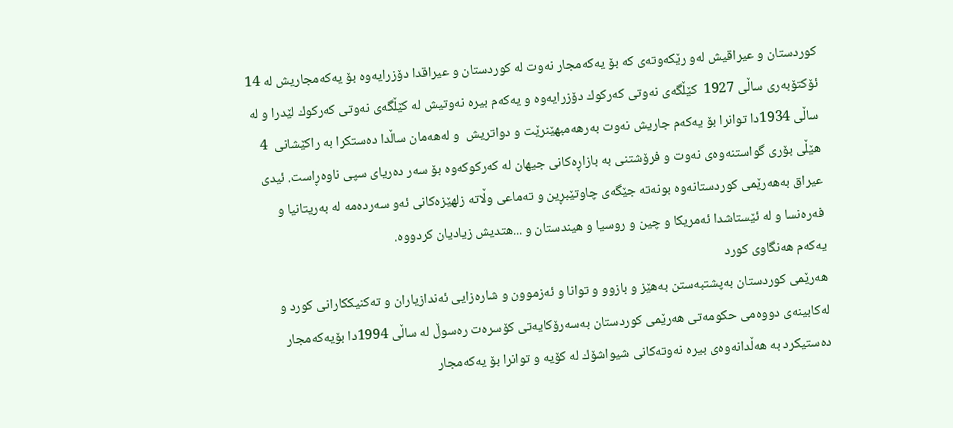كوردستان و عیراقیش لەو رێكەوتەی كە بۆ یەكەمجار نەوت لە كوردستان و عیراقدا دۆزرایەوە بۆ یەكەمجاریش لە 14 ئۆكتۆبەری ساڵی 1927  كێڵگەی نەوتی كەركوك دۆزرایەوە و یەكەم بیرە نەوتیش لە كێڵگەی نەوتی كەركوك لێدرا و لە ساڵی 1934دا توانرا بۆ یەكەم جاریش نەوت بەرهەمبهێنرێت و دواتریش  و لەهەمان ساڵدا دەستكرا بە راكێشانی  4 هێڵی بۆری گواستنەوەی نەوت و فرۆشتنی بە بازاڕەكانی جیهان لە كەركوكەوە بۆ سەر دەریای سپی ناوەڕاست. ئیدی عیراق بەهەرێمی كوردستانەوە بونەتە جێگەی چاوتێبڕین و تەماعی وڵاتە زلهێزەكانی ئەو سەردەمە لە بەریتانیا و فەرەنسا و لە ئێستاشدا ئەمریكا و چین و روسیا و هیندستان و ...هتدیش زیادیان كردووە.
یەکەم هەنگاوی کورد
هەرێمی كوردستان بەپشتبەستن بەهێز و بازوو و توانا و ئەزموون و شارەزایی ئەندازیاران و تەكنیككارانی كورد و لەكابینەی دووەمی حكومەتی هەرێمی كوردستان بەسەرۆكایەتی كۆسرەت رەسوڵ لە ساڵی 1994دا بۆیەكەمجار دەستیكرد بە هەڵدانەوەی بیرە نەوتەكانی شیواشۆك لە كۆیە و توانرا بۆ یەكەمجار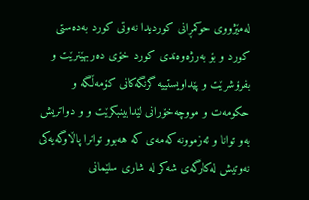لەمێژووی حوكمڕانی كوردیدا نەوتی كورد بەدەستی كورد و بۆ بەرژەوەندی كورد خۆی دەربهێنرێت و بفرۆشرێت و پێداویستییە گرنگەكانی کۆمەڵگە و حكومەت و مووچەخۆرانی لێدابینبكرێت و و دواتریش بەو توانا و ئەزموونە كەمەی كە هەبوو توانرا پاڵاوگەیەكی نەوتیش لەكارگەی شەكر لە شاری سلێمانی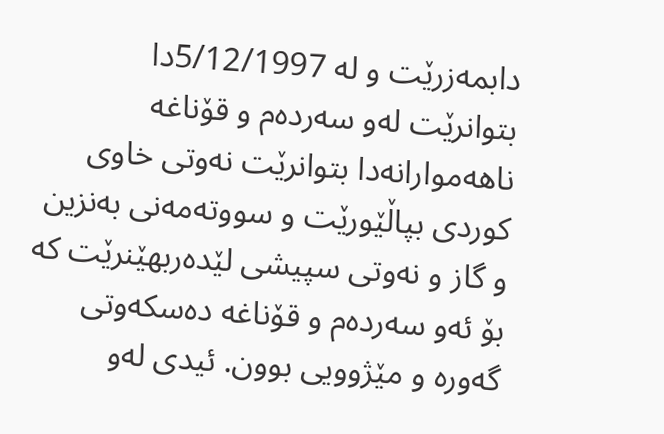دابمەزرێت و لە 5/12/1997دا  بتوانرێت لەو سەردەم و قۆناغە ناهەموارانەدا بتوانرێت نەوتی خاوی كوردی بپاڵێورێت و سووتەمەنی بەنزین و گاز و نەوتی سپیشی لێدەربهێنرێت كە بۆ ئەو سەردەم و قۆناغە دەسكەوتی گەورە و مێژوویی بوون. ئیدی لەو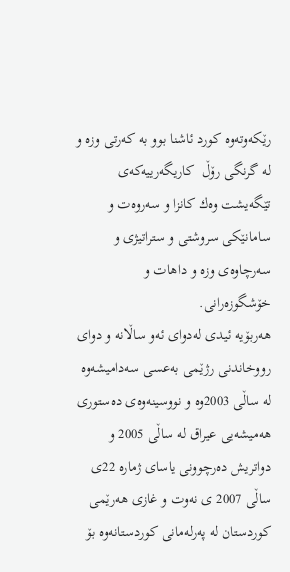رێكەوتەوە كورد ئاشنا بوو بە كەرتی وزە و لە گرنگی رۆڵ  كاریگەرییەكەی تێگەیشت وەك كانزا و سەروەت و سامانێكی سروشتی و ستراتیژی و سەرچاوەی وزە و داهات و خۆشگوزەرانی.
هەربۆیە ئیدی لەدوای ئەو ساڵانە و دوای رووخاندنی رژێمی بەعسی سەدامیشەوە لە ساڵی 2003وە و نووسینەوەی دەستوری هەمیشەیی عیراق لە ساڵی 2005 و دواتریش دەرچوونی یاسای ژمارە 22ی ساڵی 2007 ی نەوت و غازی هەرێمی كوردستان لە پەرلەمانی كوردستانەوە بۆ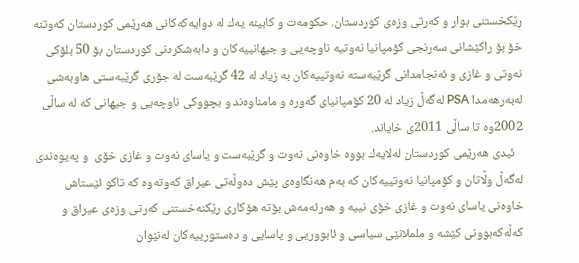رێكخستنی بوار و كەرتی وزەی كوردستان. حكومەت و كابینە یەك لە دوایەكەكانی هەرێمی كوردستان كەوتنە خۆ بۆ راكێشانی سەرنجی كۆمپانیا نەوتیە ناوچەیی و جیهانییەكان و دابەشكردنی كوردستان بۆ 50 بلۆكی نەوتی و غازی و ئەنجامدانی گرێبەستە نەوتییەكان بە زیاد لە 42 گرێبەست لە جۆری گرێبەستی هاوبەشی لەبەرهەمدا PSA لەگەڵ زیاد لە 20 كۆمپانیای گەورە و مامناوەند و بچووكی ناوچەیی و جیهانی كە لە ساڵی 2002وە تا ساڵی 2011ی خایاند.
   ئیدی هەرێمی كوردستان لەلایەك بووە خاوەنی نەوت و گرێبەست و یاسای نەوت و غازی خۆی  و پەیوەندی لەگەڵ وڵاتان و كۆمپانیا نەوتییەكان كە بەم هەنگاوەی پێش دەوڵەتی عیراق كەوتەوە كە تاكو ئێستاش خاوەنی یاسای نەوت و غازی خۆی نییە و هەرئەمەش بۆتە هۆكاری رێكنەخستنی كەرتی وزەی عیراق و كەڵەكەبوونی كێشە و ململانێی سیاسی و ئابووریی و یاسایی و دەستورییەكان لەنێوان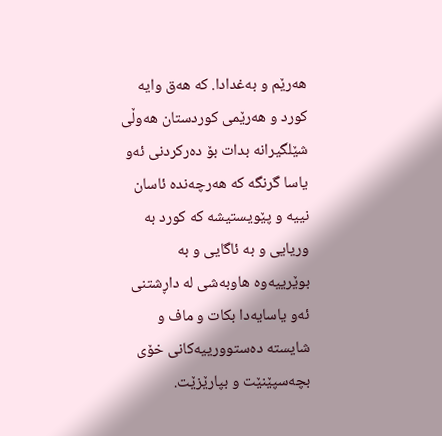هەرێم و بەغدادا. كە هەق وایە كورد و هەرێمی كوردستان هەوڵی شێلگیرانە بدات بۆ دەركردنی ئەو یاسا گرنگە كە هەرچەندە ئاسان نییە و پێویستیشە كە كورد بە وریایی و بە ئاگایی و بە بوێرییەوە هاوبەشی لە داڕشتنی ئەو یاسایەدا بكات و ماف و شایستە دەستوورییەكانی خۆی بچەسپێنێت و بپارێزێت.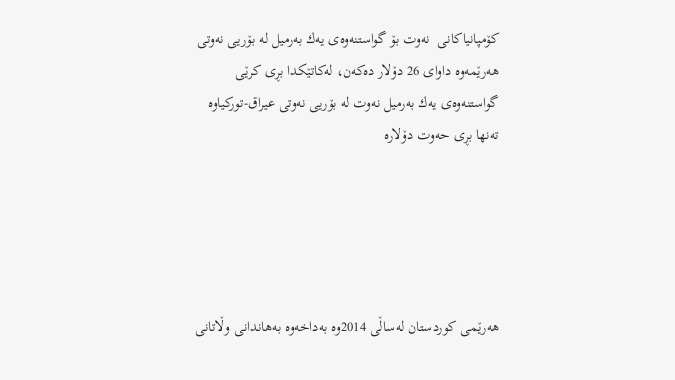كۆمپانیاكانی  نەوت بۆ گواستنەوەی یەك بەرمیل لە بۆریی نەوتی هەرێمەوە داوای 26 دۆلار دەكەن، لەكاتێكدا بڕی كرێی گواستنەوەی یەك بەرمیل نەوت لە بۆریی نەوتی عیراق-توركیاوە تەنها بڕی حەوت دۆلارە





هەرێمی كوردستان لەساڵی 2014وە بەداخەوە بەهاندانی وڵاتانی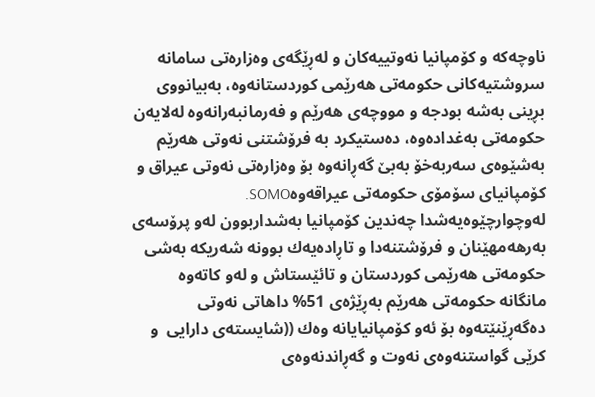ناوچەكە و كۆمپانیا نەوتییەكان و لەڕێگەی وەزارەتی سامانە سروشتیەكانی حكومەتی هەرێمی كوردستانەوە، بەبیانووی بڕینی بەشە بودجە و مووچەی هەرێم و فەرمانبەرانەوە لەلایەن حكومەتی بەغدادەوە، دەستیكرد بە فرۆشتنی نەوتی هەرێم بەشێوەی سەربەخۆ بەبێ‌ گەڕانەوە بۆ وەزارەتی نەوتی عیراق و كۆمپانیای سۆمۆی حكومەتی عیراقەوەSOMO. لەوچوارچێوەیەشدا چەندین كۆمپانیا بەشداربوون لەو پرۆسەی بەرهەمهێنان و فرۆشتنەدا و تاڕادەیەك بوونە شەریكە بەشی حكومەتی هەرێمی كوردستان و تائێستاش و لەو كاتەوە مانگانە حكومەتی هەرێم بەڕێژەی 51% داهاتی نەوتی دەگەڕێنێتەوە بۆ ئەو كۆمپانیایانە وەك ((شایستەی دارایی  و كرێی گواستنەوەی نەوت و گەڕاندنەوەی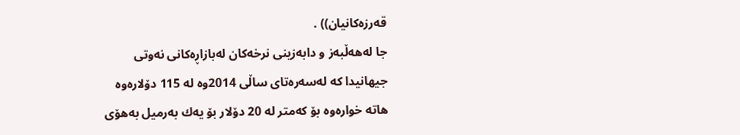قەرزەكانیان)) .
جا لەهەڵبەز و دابەزینی نرخەكان لەبازاڕەكانی نەوتی جیهانیدا كە لەسەرەتای ساڵی 2014وە لە 115 دۆلارەوە هاتە خوارەوە بۆ كەمتر لە 20 دۆلار بۆ یەك بەرمیل بەهۆی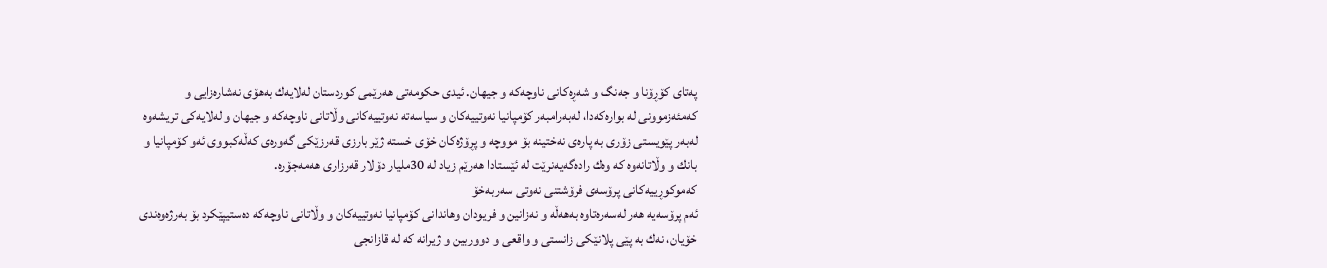پەتای كۆڕۆنا و جەنگ و شەڕەكانی ناوچەكە و جیهان. ئیدی حكومەتی هەرێمی كوردستان لەلایەك بەهۆی نەشارەزایی و كەمئەزموونی لە بوارەكەدا، لەبەرامبەر كۆمپانیا نەوتییەكان و سیاسەتە نەوتییەكانی وڵاتانی ناوچەكە و جیهان و لەلایەكی تریشەوە لەبەر پێویستی زۆری بە پارەی نەختینە بۆ مووچە و پڕۆژەكان خۆی خستە ژێر بارزی قەرزێكی گەورەی كەڵەكبووی ئەو كۆمپانیا و بانك و وڵاتانەوە كە وەك رادەگەیەنرێت لە ئێستادا هەرێم زیاد لە 30ملیار دۆلار قەرزاری هەمەجۆرە.
كەموكوڕییەكانی پرۆسەی فرۆشتنی نەوتی سەربەخۆ
ئەم پرۆسەیە هەر لەسەرەتاوە بەهەڵە و نەزانین و فریودان وهاندانی كۆمپانیا نەوتییەكان و وڵاتانی ناوچەكە دەستیپێكرد بۆ بەرژەوەندی خۆیان، نەك بە پێی پلانێكی زانستی و واقعی و دووربین و ژیرانە كە لە قازانجی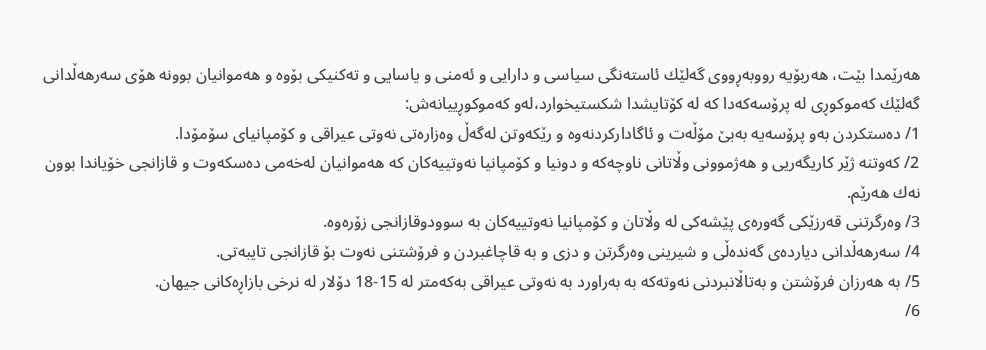هەرێمدا بێت، هەربۆیە رووبەڕووی گەلێك ئاستەنگی سیاسی و دارایی و ئەمنی و یاسایی و تەكنیكی بۆوە و هەموانیان بوونە هۆی سەرهەڵدانی گەلێك كەموكوڕی لە پرۆسەكەدا كە لە كۆتایشدا شكستیخوارد،لەو كەموكوڕییانەش:
1/ دەستكردن بەو پرۆسەیە بەبێ‌ مۆڵەت و ئاگاداركردنەوە و رێكەوتن لەگەڵ وەزارەتی نەوتی عیراقی و كۆمپانیای سۆمۆدا.
2/ كەوتنە ژێر كاریگەریی و هەژموونی وڵاتانی ناوچەكە و دونیا و كۆمپانیا نەوتییەكان كە هەموانیان لەخەمی دەسكەوت و قازانجی خۆیاندا بوون نەك هەرێم.
3/ وەرگرتنی قەرزێكی گەورەی پێشەكی لە وڵاتان و كۆمپانیا نەوتییەكان بە سوودوقازانجی زۆرەوە.
4/ سەرهەڵدانی دیاردەی گەندەڵی و شیرینی وەرگرتن و دزی و بە قاچاغبردن و فرۆشتنی نەوت بۆ قازانجی تایبەتی.
5/ بە هەرزان فرۆشتن و بەتاڵانبردنی نەوتەكە بە بەراورد بە نەوتی عیراقی بەكەمتر لە 15-18 دۆلار لە نرخی بازاڕەكانی جیهان.
6/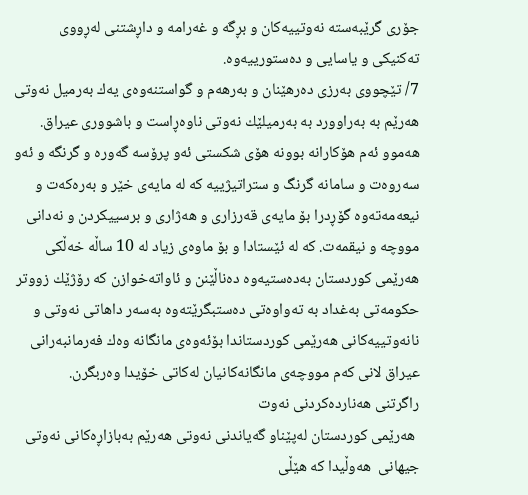جۆری گرێبەستە نەوتییەكان و بڕگە و غەرامە و داڕشتنی لەڕووی تەكنیكی و یاسایی و دەستورییەوە.
7/ تێچووی بەرزی دەرهێنان و بەرهەم و گواستنەوەی یەك بەرمیل نەوتی هەرێم بە بەراوورد بە بەرمیلێك نەوتی ناوەڕاست و باشووری عیراق. هەموو ئەم هۆكارانە بوونە هۆی شكستی ئەو پرۆسە گەورە و گرنگە و ئەو سەروەت و سامانە گرنگ و ستراتیژییە كە لە مایەی خێر و بەرەكەت و نیعەمەتەوە گۆڕدرا بۆ مایەی قەرزاری و هەژاری و برسییكردن و نەدانی مووچە و نیقمەت. كە لە ئێستادا و بۆ ماوەی زیاد لە 10 ساڵە خەڵكی هەرێمی كوردستان بەدەستیەوە دەناڵێنن و ئاواتەخوازن كە رۆژێك زووتر حكومەتی بەغداد بە تەواوەتی دەستبگرێتەوە بەسەر داهاتی نەوتی و نانەوتییەكانی هەرێمی كوردستاندا بۆئەوەی مانگانە وەك فەرمانبەرانی عیراق لانی كەم مووچەی مانگانەكانیان لەكاتی خۆیدا وەربگرن.
راگرتنی هەناردەکردنی نەوت
 هەرێمی كوردستان لەپێناو گەیاندنی نەوتی هەرێم بەبازاڕەكانی نەوتی جیهانی  هەوڵیدا كە هێڵی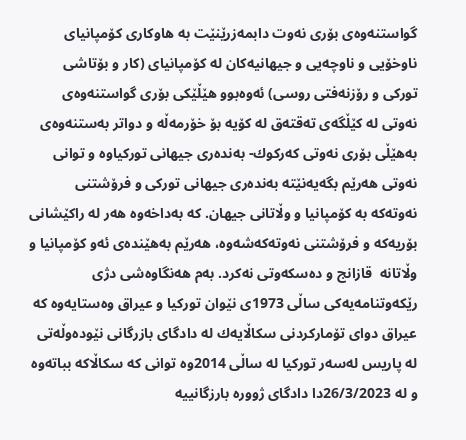گواستنەوەی بۆری نەوت دابمەزرێنێت بە هاوكاری كۆمپانیای ناوخۆیی و ناوچەیی و جیهانیەكان لە كۆمپانیای (كار و بۆتاشی توركی و رۆزنەفتی روسی) ئەوەبوو هێڵێكی بۆری گواستنەوەی نەوتی لە كێڵگەی تەقتەق لە كۆیە بۆ خۆرمەڵە و دواتر بەستنەوەی بەهێڵی بۆری نەوتی كەركوك- بەندەری جیهانی توركیاوە و توانی نەوتی هەرێم بگەیەنێتە بەندەری جیهانی توركی و فرۆشتنی نەوتەكە بە كۆمپانیا و وڵاتانی جیهان. كە بەداخەوە هەر لە راكێشانی بۆریەكە و فرۆشتنی نەوتەكەشەوە، هەرێم بەهێندەی ئەو كۆمپانیا و وڵاتانە  قازانج و دەسكەوتی نەكرد. بەم هەنگاوەشی دژی رێكەوتنامەیەكی ساڵی 1973ی نێوان توركیا و عیراق وەستایەوە كە عیراق دوای تۆماركردنی سكاڵایەك لە دادگای بازرگانی نێودەوڵەتی لە پاریس لەسەر توركیا لە ساڵی 2014وە توانی كە سكاڵاكە بباتەوە و لە 26/3/2023دا دادگای ژوورە بارزگانییە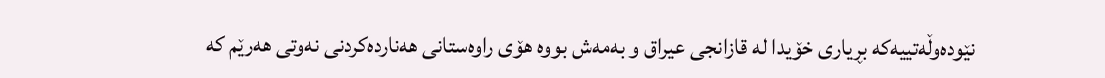نێودەوڵەتییەكە بڕیاری خۆیدا لە قازانجی عیراق و بەمەش بووە هۆی راوەستانی هەناردەكردنی نەوتی هەرێم كە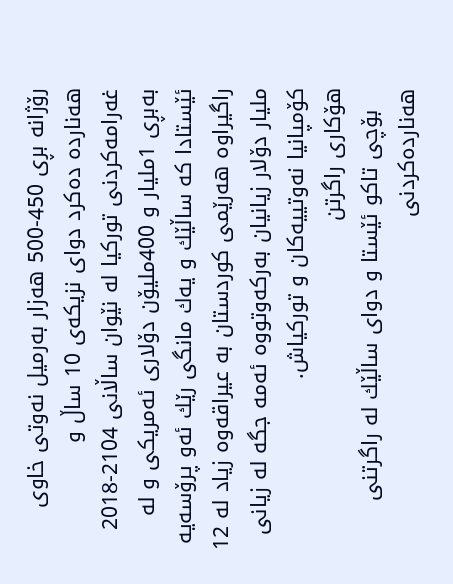رۆژانە بڕی 450-500 هەزار بەرمیل نەوتی خاوی هەناردە دەكرد دوای نزیكەی 10 ساڵ و غەرامەكردنی توركیا لە نێوان ساڵانی 2104-2018 بەبڕی 1ملیار و 400ملیۆن دۆلاری ئەمریكی و لە ئێستادا كە ساڵێك و یەك مانگی رێك ئەو پرۆسەیە راگیراوە هەرێمی كوردستان بە عیراقەوە زیاد لە 12 ملیار دۆلار زیانیان بەركەوتووە ئەمە جگە لە زیانی كۆمپانیا نەوتییەكان و توركیاش.
هۆکاری راگرتن
   بۆچی تاكو ئێستا و دوای ساڵێك لە راگرتنی هەناردەكردنی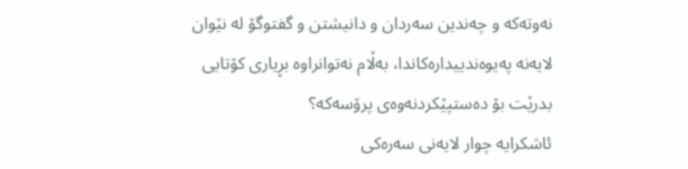نەوتەكە و چەندین سەردان و دانیشتن و گفتوگۆ لە نێوان لایەنە پەیوەندییدارەكاندا، بەڵام نەتوانراوە بڕیاری كۆتایی بدرێت بۆ دەستپێكردنەوەی پرۆسەكە؟
ئاشكرایە چوار لایەنی سەرەكی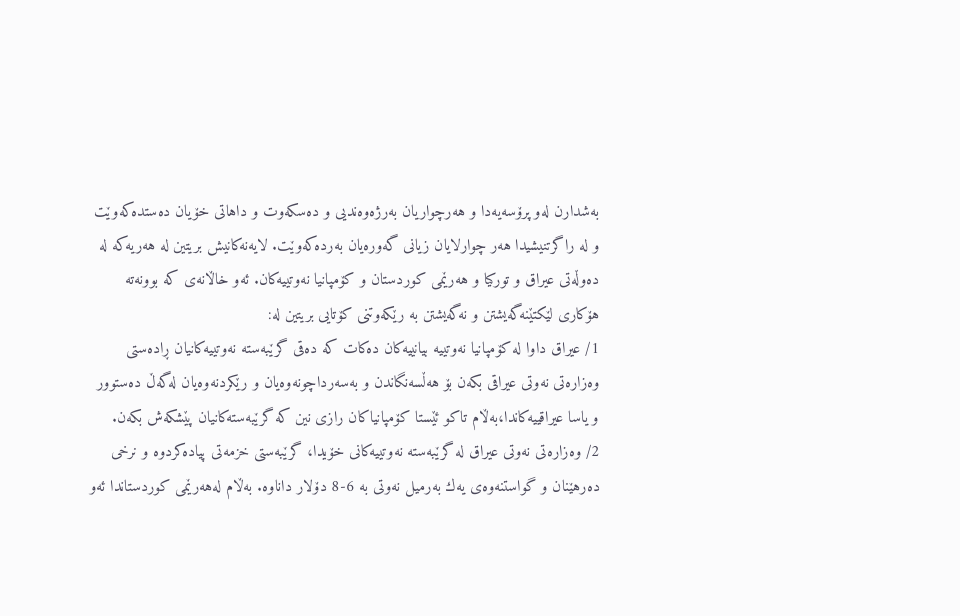بەشدارن لەو پرۆسەیەدا و هەرچواریان بەرژەوەندیی و دەسكەوت و داهاتی خۆیان دەستدەكەوێت و لە راگرتنیشیدا هەر چوارلایان زیانی گەورەیان بەردەكەوێت. لایەنەكانیش بریتین لە هەریەكە لە دەوڵەتی عیراق و توركیا و هەرێمی كوردستان و كۆمپانیا نەوتییەكان. ئەو خاڵانەی كە بوونەتە هۆكاری لێكتێنەگەیشتن و نەگەیشتن بە رێكەوتنی كۆتایی بریتین لە:
1/ عیراق داوا لە كۆمپانیا نەوتییە بیانییەكان دەكات كە دەقی گرێبەستە نەوتییەكانیان ڕادەستی وەزارەتی نەوتی عیراقی بكەن بۆ هەڵسەنگاندن و بەسەرداچونەوەیان و رێكردنەوەیان لەگەڵ دەستوور و یاسا عیراقییەكاندا،بەڵام تاكو ئێستا كۆمپانیاكان رازی نین كە گرێبەستەكانیان پێشكەش بكەن.
2/ وەزارەتی نەوتی عیراق لە گرێبەستە نەوتییەكانی خۆیدا، گرێبەستی خزمەتی پیادەكردوە و نرخی دەرهێنان و گواستنەوەی یەك بەرمیل نەوتی بە 6-8 دۆلار داناوە. بەڵام لەهەرێمی كوردستاندا ئەو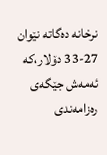نرخانە دەگاتە نێوان 27-33 دۆلار،كە ئەمەش جێگەی رەزامەندی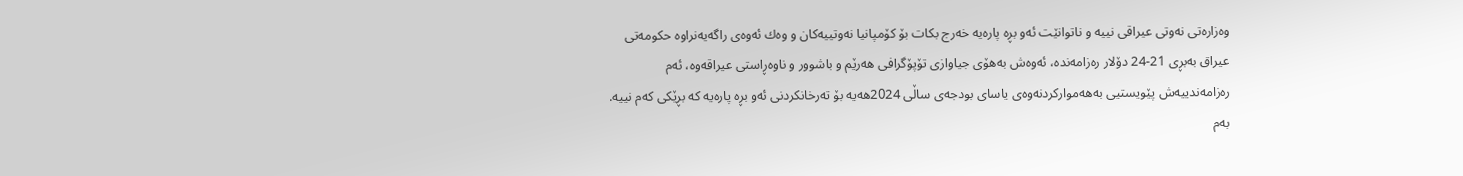وەزارەتی نەوتی عیراقی نییە و ناتوانێت ئەو بڕە پارەیە خەرج بكات بۆ كۆمپانیا نەوتییەكان و وەك ئەوەی راگەیەنراوە حكومەتی عیراق بەبڕی 21-24 دۆلار رەزامەندە، ئەوەش بەهۆی جیاوازی تۆپۆگرافی هەرێم و باشوور و ناوەڕاستی عیراقەوە، ئەم رەزامەندییەش پێویستیی بەهەمواركردنەوەی یاسای بودجەی ساڵی 2024هەیە بۆ تەرخانكردنی ئەو بڕە پارەیە كە بڕێكی كەم نییە.
بەم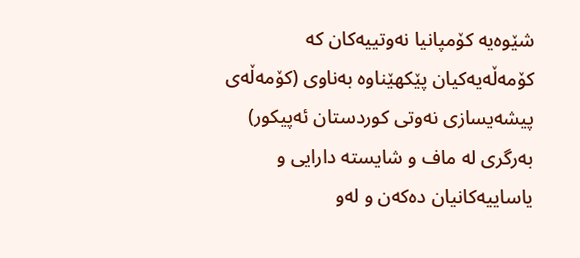شێوەیە كۆمپانیا نەوتییەكان كە كۆمەڵەیەكیان پێكهێناوە بەناوی (كۆمەڵەی پیشەیسازی نەوتی كوردستان ئەپیكور) بەرگری لە ماف و شایستە دارایی و یاساییەكانیان دەكەن و لەو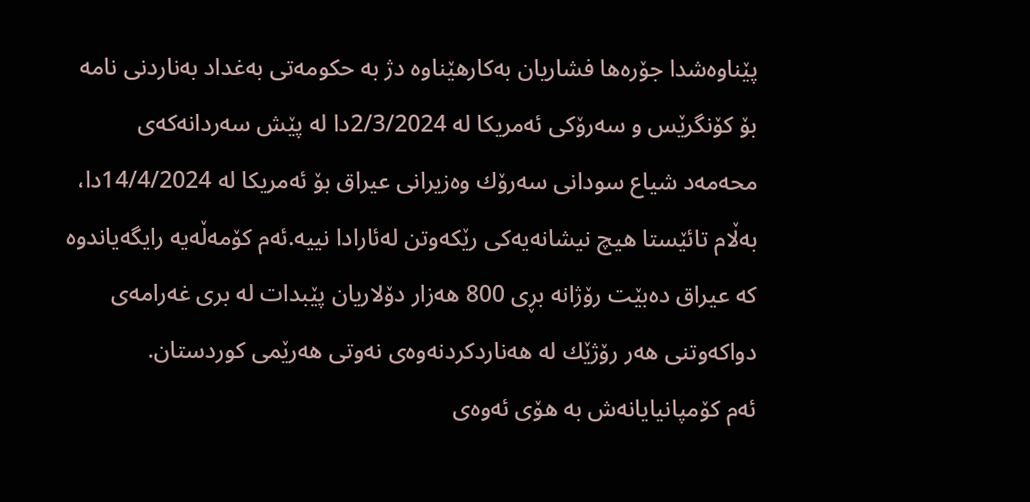پێناوەشدا جۆرەها فشاریان بەكارهێناوە دژ بە حكومەتی بەغداد بەناردنی نامە بۆ كۆنگرێس و سەرۆكی ئەمریكا لە 2/3/2024دا لە پێش سەردانەكەی محەمەد شیاع سودانی سەرۆك وەزیرانی عیراق بۆ ئەمریكا لە 14/4/2024دا، بەڵام تائێستا هیچ نیشانەیەكی رێكەوتن لەئارادا نییە.ئەم كۆمەڵەیە رایگەیاندوە كە عیراق دەبێت رۆژانە بڕی 800 هەزار دۆلاریان پێبدات لە بری غەرامەی دواكەوتنی هەر رۆژێك لە هەناردكردنەوەی نەوتی هەرێمی كوردستان.
ئەم كۆمپانیایانەش بە هۆی ئەوەی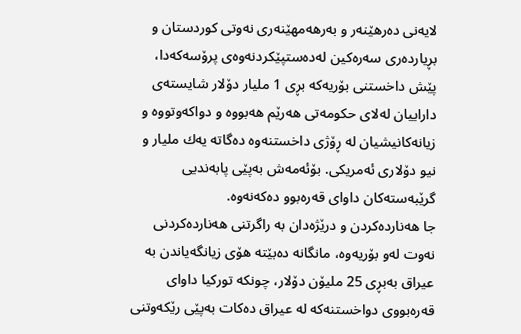لایەنی دەرهێنەر و بەرهەمهێنەری نەوتی كوردستان و بڕیاردەری سەرەكین لەدەستپێكردنەوەی پرۆسەكەدا، پێش داخستنی بۆریەكە بڕی 1 ملیار دۆلار شایستەی داراییان لەلای حكومەتی هەرێم هەبووە و دواكەوتووە و زیانەكانیشیان لە ڕۆژی داخستنەوە دەگاتە یەك ملیار و نیو دۆلاری ئەمریكی. بۆئەمەش بەپێی پابەندیی گرێبەستەكان داوای قەرەبوو دەكەنەوە.
جا هەناردەكردن و درێژەدان بە راگرتنی هەناردەكردنی نەوت لەو بۆریەوە، مانگانە دەبێتە هۆی زیانگەیاندن بە عیراق بەبڕی 25 ملیۆن دۆلار، چونكە توركیا داوای قەرەبووی دواخستنەكە لە عیراق دەكات بەپێی رێكەوتنی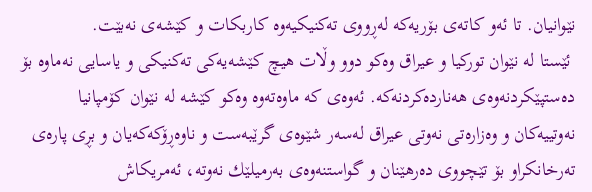نێوانیان. تا ئەو كاتەی بۆریەكە لەڕووی تەكنیكیەوە كاربكات و كێشەی نەبێت.
 ئێستا لە نێوان توركیا و عیراق وەكو دوو وڵات هیچ كێشەیەكی تەكنیكی و یاسایی نەماوە بۆ دەستپێكردنەوەی هەناردەكردنەكە. ئەوەی كە ماوەتەوە وەكو كێشە لە نێوان كۆمپانیا نەوتییەكان و وەزارەتی نەوتی عیراق لەسەر شێوەی گرێبەست و ناوەڕۆكەكەیان و بڕی پارەی تەرخانكراو بۆ تێچووی دەرهێنان و گواستنەوەی بەرمیلێك نەوتە، ئەمریكاش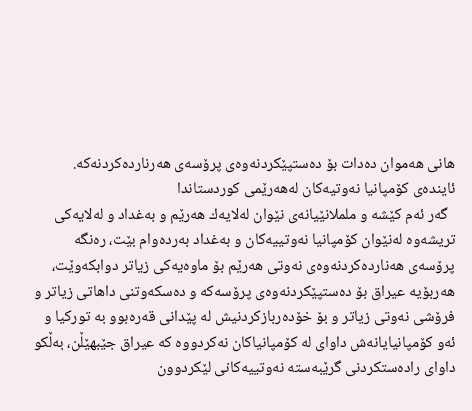هانی هەموان دەدات بۆ دەستپێكردنەوەی پرۆسەی هەرناردەكردنەكە.
ئایندەی كۆمپانیا نەوتیەكان لەهەرێمی كوردستاندا
  گەر ئەم كێشە و ململانێیانەی نێوان لەلایەك هەرێم و بەغداد و لەلایەكی تریشەوە لەنێوان كۆمپانیا نەوتییەكان و بەغداد بەردەوام بێت، رەنگە پرۆسەی هەناردەكردنەوەی نەوتی هەرێم بۆ ماوەیەكی زیاتر دوابكەوێت، هەربۆیە عیراق بۆ دەستپێكردنەوەی پرۆسەكە و دەسكەوتنی داهاتی زیاتر و فرۆشی نەوتی زیاتر و بۆ خۆدەربازكردنیش لە پێدانی قەرەبوو بە توركیا و ئەو كۆمپانیایانەش داوای لە كۆمپانیاكان نەكردووە كە عیراق جێبهێڵن، بەڵكو داوای رادەستكردنی گرێبەستە نەوتییەكانی لێكردوون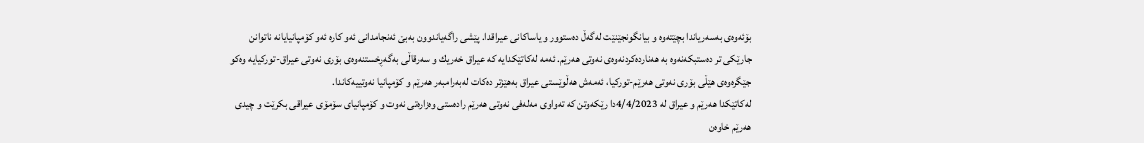بۆئەوەی بەسەریاندا بچێتەوە و بیانگونجێنێت لەگەڵ دەستوور و یاساكانی عیراقدا. پێشی راگەیاندوون بەبێ‌ ئەنجامدانی ئەو كارە ئەو كۆمپانیایانە ناتوانن جارێكی تر دەستبكەنەوە بە هەناردەكردنەوەی نەوتی هەرێم. ئەمە لەكاتێكدایە كە عیراق خەریك و سەرقاڵی بەگەڕخستنەوەی بۆری نەوتی عیراق-توركیایە وەكو جێگرەوەی هێڵی بۆری نەوتی هەرێم-توركیا، ئەمەش هەڵوێستی عیراق بەهێزتر دەكات لەبەرامبەر هەرێم و كۆمپانیا نەوتییەكاندا.
لەكاتێكدا هەرێم و عیراق لە 4/4/2023دا رێكەوتن كە تەواوی مەلەفی نەوتی هەرێم رادەستی وەزارەتی نەوت و كۆمپانیای سۆمۆی عیراقی بكرێت و چیدی هەرێم خاوەن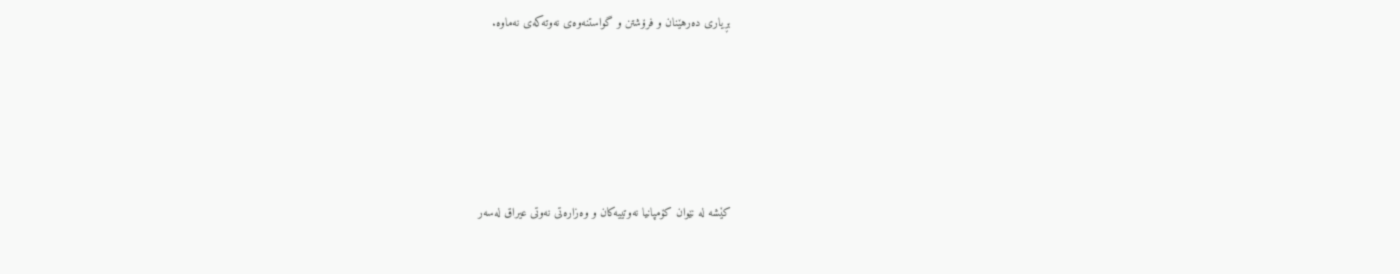بڕیاری دەرهێنان و فرۆشتن و گواستنەوەی نەوتەكەی نەماوە.





كێشە لە نێوان كۆمپانیا نەوتییەكان و وەزارەتی نەوتی عیراق لەسەر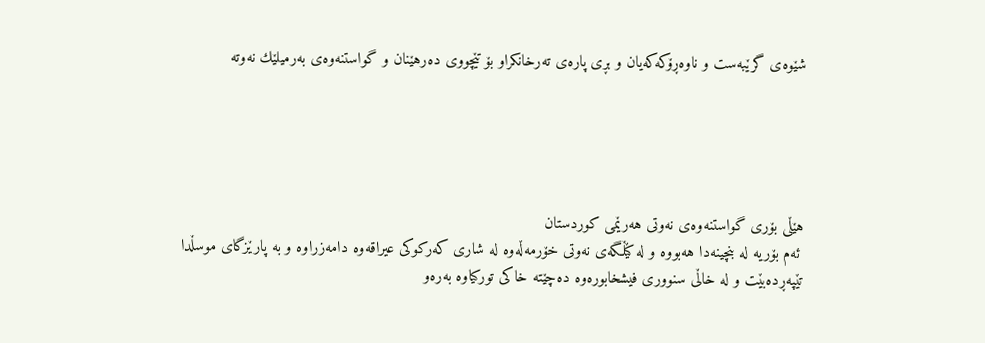شێوەی گرێبەست و ناوەڕۆكەكەیان و بڕی پارەی تەرخانكراو بۆ تێچووی دەرهێنان و گواستنەوەی بەرمیلێك نەوتە





هێڵی بۆری گواستنەوەی نەوتی هەرێمی كوردستان
 ئەم بۆریە لە بنچینەدا هەبووە و لە كێڵگەی نەوتی خۆرمەڵەوە لە شاری كەركوكی عیراقەوە دامەزراوە و بە پارێزگای موسڵدا تێپەڕدەبێت و لە خاڵی سنووری فیشخابورەوە دەچێتە خاكی توركیاوە بەرەو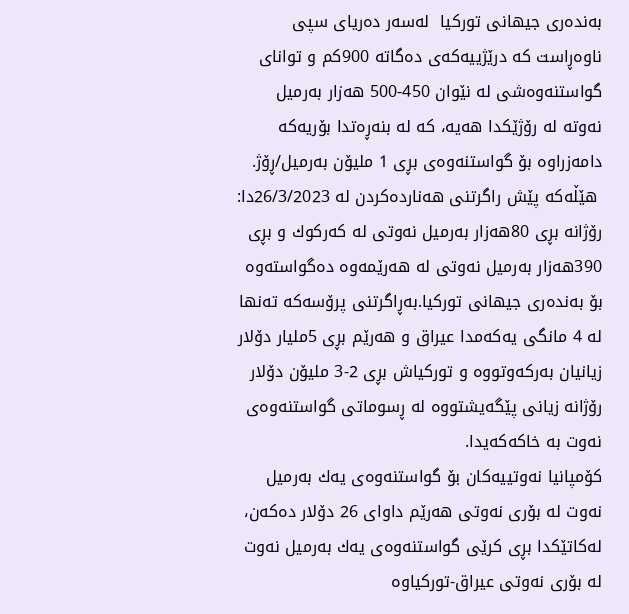بەندەری جیهانی توركیا  لەسەر دەریای سپی ناوەڕاست كە درێژییەكەی دەگاتە 900كم و توانای گواستنەوەشی لە نێوان 450-500 هەزار بەرمیل نەوتە لە رۆژێكدا هەیە، كە لە بنەڕەتدا بۆریەكە دامەزراوە بۆ گواستنەوەی بڕی 1 ملیۆن بەرمیل/ڕۆژ.
 هێڵەكە پێش راگرتنی هەناردەكردن لە 26/3/2023دا: رۆژانە بڕی 80هەزار بەرمیل نەوتی لە كەركوك و بڕی 390هەزار بەرمیل نەوتی لە هەرێمەوە دەگواستەوە بۆ بەندەری جیهانی توركیا.بەڕاگرتنی پرۆسەكە تەنها لە 4 مانگی یەكەمدا عیراق و هەرێم بڕی 5ملیار دۆلار زیانیان بەركەوتووە و توركیاش بڕی 2-3 ملیۆن دۆلار رۆژانە زیانی پێگەیشتووە لە ڕسوماتی گواستنەوەی نەوت بە خاكەكەیدا.
كۆمپانیا نەوتییەكان بۆ گواستنەوەی یەك بەرمیل نەوت لە بۆری نەوتی هەرێم داوای 26 دۆلار دەكەن، لەكاتێكدا بڕی كرێی گواستنەوەی یەك بەرمیل نەوت لە بۆری نەوتی عیراق-توركیاوە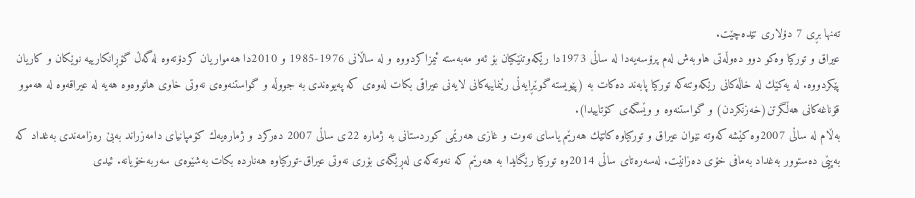تەنها بڕی 7 دۆلاری تێدەچێت.
عیراق و توركیا وەكو دوو دەوڵەتی هاوبەش لەم پرۆسەیەدا لە ساڵی 1973دا رێكەوتنێكیان بۆ ئەو مەبەستە ئیمزاكردووە و لە ساڵانی 1976-1985 و 2010دا هەمواریان كردۆتەوە لەگەڵ گۆڕانكارییە نوێكان و كاریان پێكردووە. لە یەكێك لە خاڵەكانی رێكەوتنەكە توركیا پابەند دەكات بە (پێویستە گوێڕایەڵی رێنماییەكانی لایەنی عیراقی بكات لەوەی كە پەیوەندی بە جووڵە و گواستنەوەی نەوتی خاوی هاتووەوە هەیە لە عیراقەوە لە هەموو قۆناغەكانی هەڵگرتن(خەزنكردن) و گواستنەوە و وێسگەی كۆتاییدا).
بەڵام لە ساڵی 2007وە كێشە كەوتە نێوان عیراق و توركیاوە كاتێك هەرێم یاسای نەوت و غازی هەرێمی كوردستانی بە ژمارە 22ی ساڵی 2007 دەركرد و ژمارەیەك كۆمپانیای دامەزراند بەبێ‌ رەزامەندی بەغداد كە بەپێی دەستوور بەغداد بەمافی خۆی دەزانێت. لەسەرەتای ساڵی 2014وە توركیا رێگایدا بە هەرێم كە نەوتەكەی لەڕێگەی بۆری نەوتی عیراق-توركیاوە هەناردە بكات بەشێوەی سەربەخۆیانە. ئیدی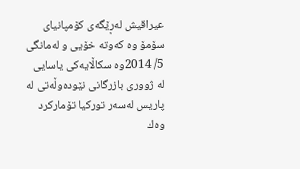عیراقیش لەڕێگەی كۆمپانیای سۆمۆ وە كەوتە خۆیی و لەمانگی 5/ 2014وە سكاڵایەكی یاسایی لە ژووری بازرگانی نێودەوڵەتی لە پاریس لەسەر توركیا تۆماركرد وەك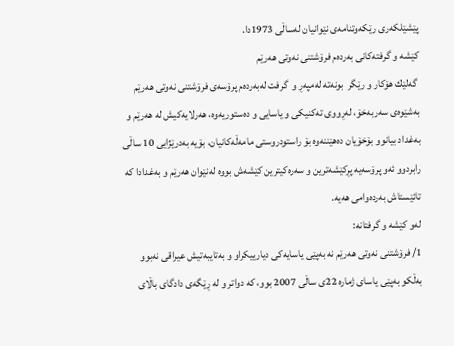پێشێلكەری رێكەوتنامەی نێوانیان لەساڵی 1973دا.
كێشە و گرفتەكانی بەردەم فرۆشتنی نەوتی هەرێم
 گەلێك هۆكار و رێگر  بونەتە لەمپەڕ و  گرفت لەبەردەم پرۆسەی فرۆشتنی نەوتی هەرێم بەشێوەی سەربەخۆ، لەڕووی تەكنیكی و یاسایی و دەستوریەوە، هەرلایەكیش لە هەرێم و بەغداد بیانوو بۆخۆیان دەهێننەوە بۆ راستودروستی مامەڵەكانیان، بۆیە بەدرێژایی 10 ساڵی رابردوو ئەو پرۆسەیە پڕكێشەترین و سەرەكیترین كێشەش بووە لەنێوان هەرێم و بەغدادا كە تائێستاش بەردەوامی هەیە.
لەو كێشە و گرفتانە:
1/ فرۆشتنی نەوتی هەرێم نە بەپێی یاسایەكی دیارییكراو و بەتایبەتیش عیراقی نەبوو بەڵكو بەپێی یاسای ژمارە 22ی ساڵی 2007 بوو، كە دواتر و لە ڕێگەی دادگای باڵای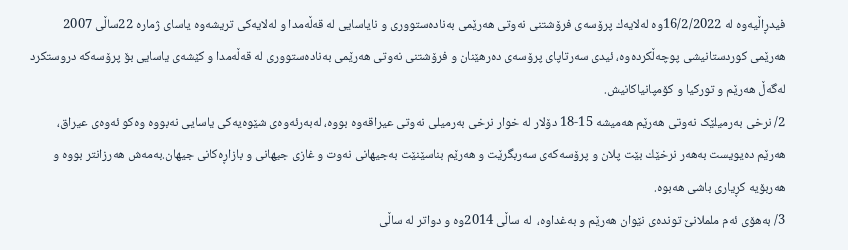فیدڕاڵیەوە لە 16/2/2022وە لەلایەك پرۆسەی فرۆشتنی نەوتی هەرێمی بەنادەستووری و نایاسایی لە قەڵەمدا و لەلایەكی تریشەوە یاسای ژمارە 22ساڵی 2007 هەرێمی كوردستانیشی پوچەڵكردەوە، ئیدی سەرتاپای پرۆسەی دەرهێنان و فرۆشتنی نەوتی هەرێمی بەنادەستووری لە قەڵەمدا و كێشەی یاسایی بۆ پرۆسەكە دروستكرد لەگەڵ هەرێم و توركیا و كۆمپانیاكانیش.
2/ نرخی بەرمیلێک نەوتی هەرێم هەمیشە 15-18 دۆلار لە خوار نرخی بەرمیلی نەوتی عیراقەوە بووە، لەبەرئەوەی شێوەیەكی یاسایی نەبووە وەكو ئەوەی عیراق، هەرێم دەیویست بەهەر نرخێك بێت پلان و پرۆسەكەی سەربگرێت و هەرێم بناسێنێت بەجیهانی نەوت و غازی جیهانی و بازاڕەكانی جیهان.بەمەش هەرزانتر بووە و هەربۆیە كڕیاری باشی هەبوە.
3/ بەهۆی ئەم ململانێ‌ توندەی نێوان هەرێم و بەغداوە،  لە ساڵی 2014وە و دواتر لە ساڵی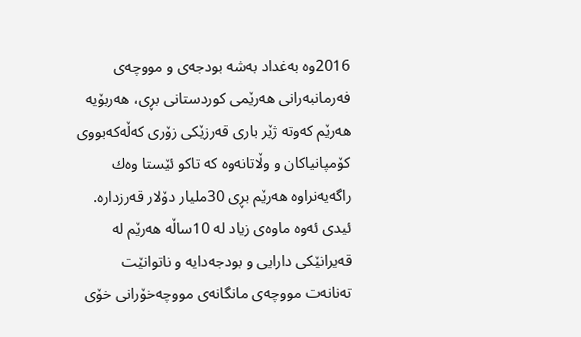2016وە بەغداد بەشە بودجەی و مووچەی فەرمانبەرانی هەرێمی كوردستانی بڕی، هەربۆیە هەرێم كەوتە ژێر باری قەرزێكی زۆری كەڵەكەبووی كۆمپانیاكان و وڵاتانەوە كە تاكو ئێستا وەك راگەیەنراوە هەرێم بڕی 30ملیار دۆلار قەرزدارە. ئیدی ئەوە ماوەی زیاد لە 10ساڵە هەرێم لە قەیرانێكی دارایی و بودجەدایە و ناتوانێت تەنانەت مووچەی مانگانەی مووچەخۆرانی خۆی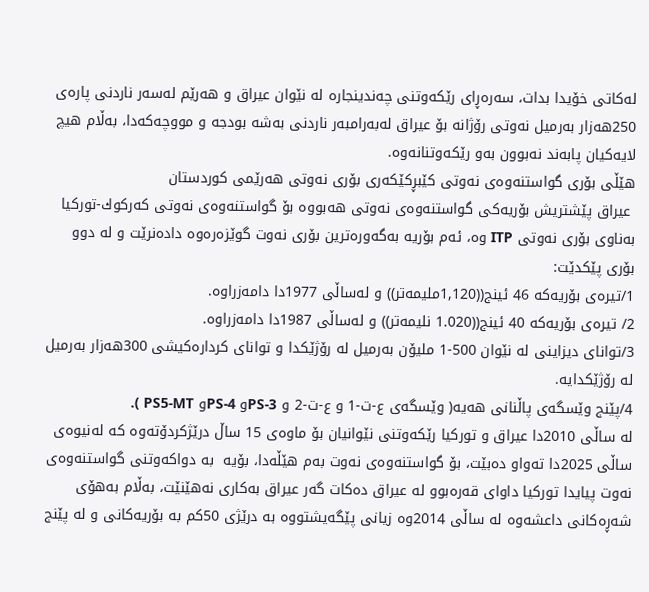لەكاتی خۆیدا بدات، سەرەڕای رێكەوتنی چەندینجارە لە نێوان عیراق و هەرێم لەسەر ناردنی پارەی 250هەزار بەرمیل نەوتی رۆژانە بۆ عیراق لەبەرامبەر ناردنی بەشە بودجە و مووچەكەدا، بەڵام هیچ لایەكیان پابەند نەبوون بەو رێكەوتنانەوە.
هێڵی بۆری گواستنەوەی نەوتی كێبڕكێكەری بۆری نەوتی هەرێمی كوردستان
 عیراق پێشتریش بۆریەكی گواستنەوەی نەوتی هەبووە بۆ گواستنەوەی نەوتی كەركوك-توركیا  بەناوی بۆری نەوتی ITP وە، ئەم بۆریە بەگەورەترین بۆری نەوت گوێزەرەوە دادەنرێت و لە دوو بۆری پێكدێت:
1/تیرەی بۆریەكە 46 ئینج((1,120ملیمەتر)) و لەساڵی 1977دا دامەزراوە.
2/ تیرەی بۆریەكە 40 ئینج((1.020 نلیمەتر)) و لەساڵی 1987دا دامەزراوە.
3/توانای دیزاینی لە نێوان 500-1 ملیۆن بەرمیل لە رۆژێکدا و توانای كردارەكیشی 300هەزار بەرمیل لە رۆژێکدایە.
4/پێنج وێسگەی پاڵنانی هەیە( وێسگەی ع-ت-1 و ع-ت-2 و PS-3و PS-4و PS5-MT ).
لە ساڵی 2010دا عیراق و توركیا رێكەوتنی نێوانیان بۆ ماوەی 15 ساڵ درێژكردۆتەوە كە لەنیوەی ساڵی 2025دا تەواو دەبێت، بۆ گواستنەوەی نەوت بەم هێڵەدا، بۆیە  بە دواكەوتنی گواستنەوەی نەوت پیایدا توركیا داوای قەرەبوو لە عیراق دەكات گەر عیراق بەكاری نەهێنێت، بەڵام بەهۆی شەڕەكانی داعشەوە لە ساڵی 2014وە زیانی پێگەیشتووە بە درێژی 50كم بە بۆریەكانی و لە پێنج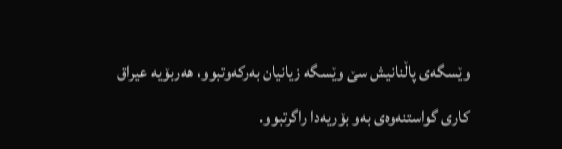وێسگەی پاڵنانیش سێ‌ وێسگە زیانیان بەركەوتبوو، هەربۆیە عیراق كاری گواستنەوەی بەو بۆریەدا راگرتبوو.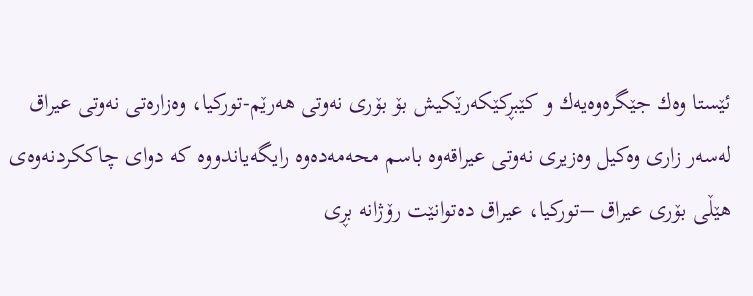ئێستا وەك جێگرەوەیەك و كێبڕكێكەرێكیش بۆ بۆری نەوتی هەرێم-توركیا، وەزارەتی نەوتی عیراق لەسەر زاری وەكیل وەزیری نەوتی عیراقەوە باسم محەمەدەوە رایگەیاندووە كە دوای چاككردنەوەی  هێڵی بۆری عیراق –توركیا، عیراق دەتوانێت رۆژانە بڕی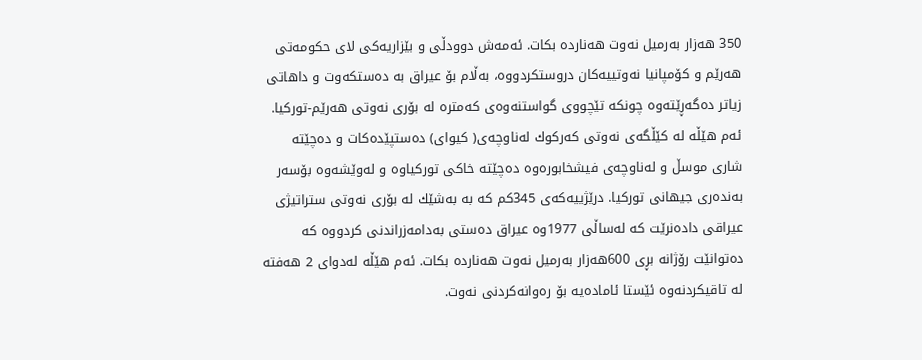350 هەزار بەرمیل نەوت هەناردە بكات. ئەمەش دوودڵی و بێزاریەكی لای حكومەتی هەرێم و كۆمپانیا نەوتییەكان دروستكردووە، بەڵام بۆ عیراق بە دەستكەوت و داهاتی زیاتر دەگەڕێتەوە چونكە تێچووی گواستنەوەی كەمترە لە بۆری نەوتی هەرێم-توركیا.
ئەم هێڵە لە كێڵگەی نەوتی كەركوك لەناوچەی( كیوای) دەستپێدەكات و دەچێتە شاری موسڵ و لەناوچەی فیشخابورەوە دەچێتە خاكی توركیاوە و لەوێشەوە بۆسەر بەندەری جیهانی توركیا. درێژییەكەی 345كم كە بە بەشێك لە بۆری نەوتی ستراتیژی عیراقی دادەنرێت كە لەساڵی 1977وە عیراق دەستی بەدامەزراندنی كردووە كە دەتوانێت رۆژانە بڕی 600هەزار بەرمیل نەوت هەناردە بكات. ئەم هێڵە لەدوای 2 هەفتە لە تاقیكردنەوە ئێستا ئامادەیە بۆ رەوانەكردنی نەوت.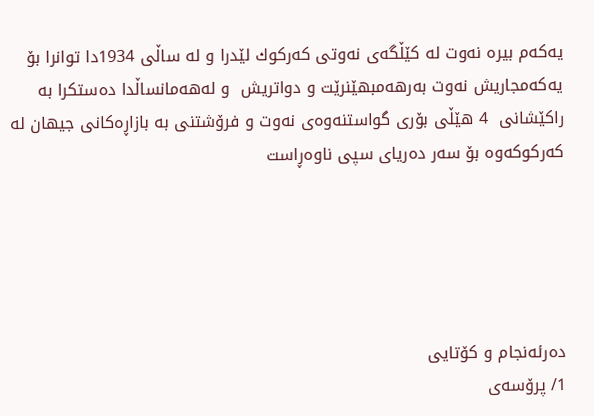یەكەم بیرە نەوت لە كێڵگەی نەوتی كەركوك لێدرا و لە ساڵی 1934دا توانرا بۆ یەكەمجاریش نەوت بەرهەمبهێنرێت و دواتریش  و لەهەمانساڵدا دەستكرا بە راكێشانی  4 هێڵی بۆری گواستنەوەی نەوت و فرۆشتنی بە بازاڕەكانی جیهان لە كەركوكەوە بۆ سەر دەریای سپی ناوەڕاست





دەرئەنجام و كۆتایی
1/ پرۆسەی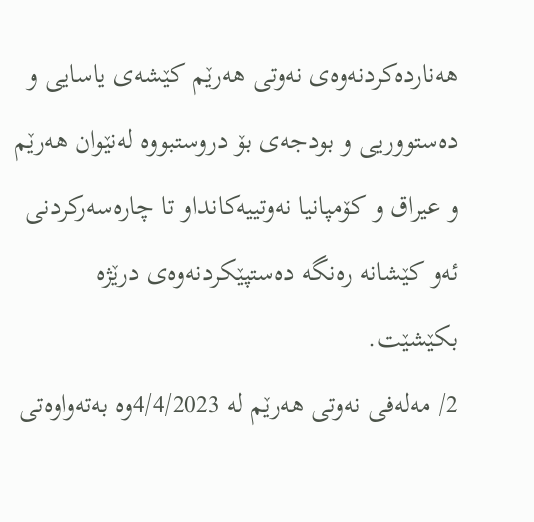هەناردەكردنەوەی نەوتی هەرێم كێشەی یاسایی و دەستووریی و بودجەی بۆ دروستبووە لەنێوان هەرێم و عیراق و كۆمپانیا نەوتییەكانداو تا چارەسەركردنی ئەو كێشانە رەنگە دەستپێكردنەوەی درێژە بكێشێت.
2/ مەلەفی نەوتی هەرێم لە 4/4/2023وە بەتەواوەتی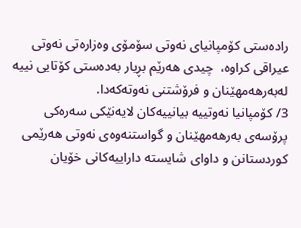رادەستی كۆمپانیای نەوتی سۆمۆی وەزارەتی نەوتی عیراقی كراوە،  چیدی هەرێم بڕیار بەدەستی كۆتایی نییە لەبەرهەمهێنان و فرۆشتنی نەوتەكەدا.
3/ كۆمپانیا نەوتییە بیانییەكان لایەنێكی سەرەكی پرۆسەی بەرهەمهێنان و گواستنەوەی نەوتی هەرێمی كوردستانن و داوای شایستە داراییەكانی خۆیان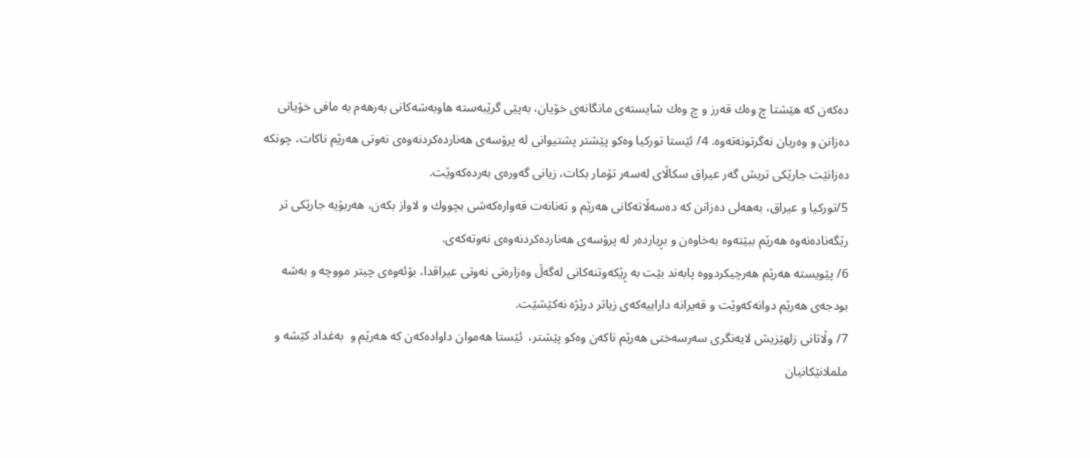دەكەن كە هێشتا چ وەك قەرز و چ وەك شایستەی مانگانەی خۆیان، بەپێی گرێبەستە هاوبەشەكانی بەرهەم بە مافی خۆیانی دەزانن و وەریان نەگرتونەتەوە. 4/ ئێستا توركیا وەكو پێشتر پشتیوانی لە پرۆسەی هەناردەكردنەوەی نەوتی هەرێم ناكات، چونكە دەزانێت جارێكی تریش گەر عیراق سكاڵای لەسەر تۆمار بكات، زیانی گەورەی بەردەكەوێت.
5/توركیا و عیراق، بەهەلی دەزانن كە دەسەڵاتەكانی هەرێم و تەنانەت قەوارەكەشی بچووك و لاواز بكەن، هەربۆیە جارێكی تر رێگەنادەنەوە هەرێم ببێتەوە بەخاوەن و بڕیاردەر لە پرۆسەی هەناردەكردنەوەی نەوتەكەی.
6/ پێویستە هەرێم هەرچیكردووە پابەند بێت بە ڕێكەوتنەكانی لەگەڵ وەزارەتی نەوتی عیراقدا، بۆئەوەی چیتر مووچە و بەشە بودجەی هەرێم دوانەكەوێت و قەیرانە داراییەكەی زیاتر درێژە نەكێشێت.
7/ وڵاتانی زلهێزیش لایەنگری سەرسەختی هەرێم ناكەن وەكو پێشتر،  ئێستا هەموان داوادەكەن كە هەرێم و  بەغداد كێشە و ململانێكانیان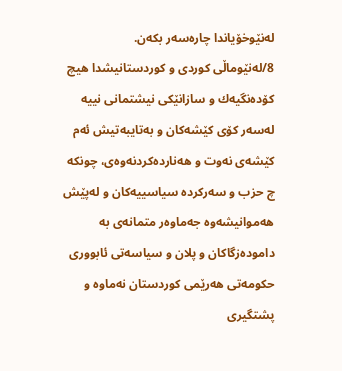لەنێوخۆیاندا چارەسەر بكەن.
8/لەنێوماڵی كوردی و كوردستانیشدا هیچ كۆدەنگیەك و سازانێكی نیشتمانی نییە لەسەر كۆی كێشەكان و بەتایبەتیش ئەم كێشەی نەوت و هەناردەكردنەوەی، چونكە چ حزب و سەركردە سیاسییەكان و لەپێش هەموانیشەوە جەماوەر متمانەی بە دامودەزگاكان و پلان و سیاسەتی ئابووری حكومەتی هەرێمی كوردستان نەماوە و پشتگیری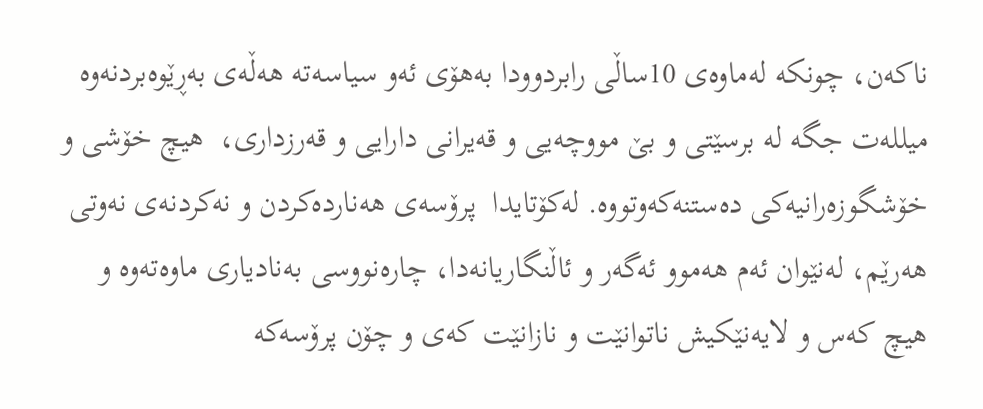ناكەن، چونكە لەماوەی 10ساڵی رابردوودا بەهۆی ئەو سیاسەتە هەڵەی بەڕێوەبردنەوە میللەت جگە لە برسێتی و بێ‌ مووچەیی و قەیرانی دارایی و قەرزداری،  هیچ خۆشی و خۆشگوزەرانیەكی دەستنەكەوتووە. لەكۆتایدا  پرۆسەی هەناردەكردن و نەكردنەی نەوتی هەرێم، لەنێوان ئەم هەموو ئەگەر و ئاڵنگاریانەدا، چارەنووسی بەنادیاری ماوەتەوە و هیچ كەس و لایەنێكیش ناتوانێت و نازانێت كەی و چۆن پرۆسەكە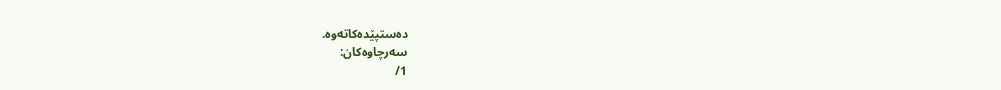دەستپێدەكاتەوە.
سەرچاوەكان:
1/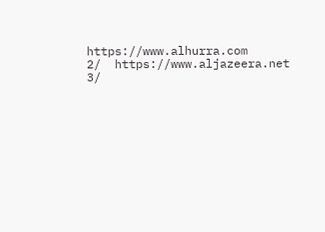https://www.alhurra.com
2/  https://www.aljazeera.net
3/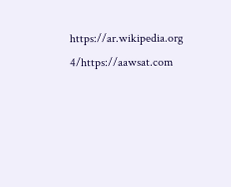https://ar.wikipedia.org
4/https://aawsat.com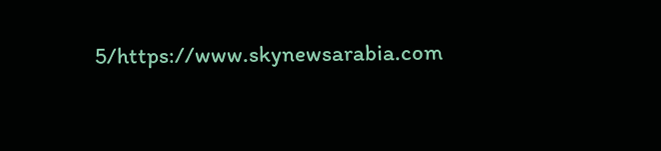5/https://www.skynewsarabia.com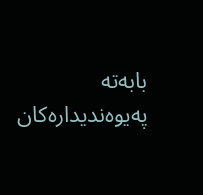بابەتە پەیوەندیدارەکان